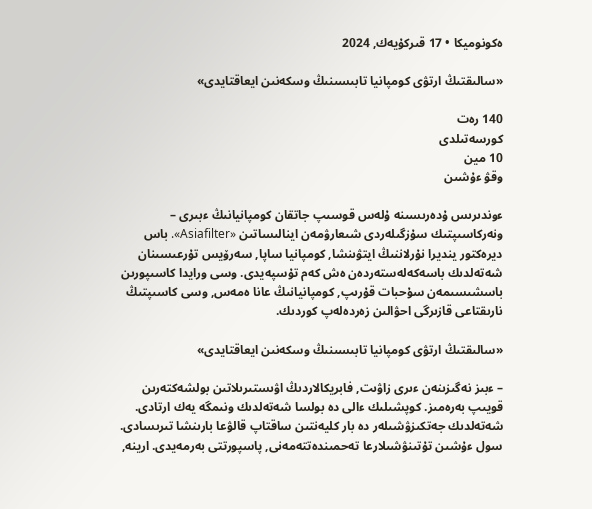ەكونوميكا • 17 قىركۇيەك, 2024

«سالىقتىڭ ارتۋى كومپانيا تابىسىنىڭ وسكەنىن ايعاقتايدى»

140 رەت
كورسەتىلدى
10 مين
وقۋ ءۇشىن

ءوندىرىس ۇدەرىسىنە ۇلەس قوسىپ جاتقان كومپانيانىڭ ءبىرى – ونەركاسىپتىك سۇزگىلەردى شىعارۋمەن اينالىساتىن «Asiafilter». باس ديرەكتور ينديرا نۇرلاننىڭ ايتۋىنشا, كومپانيا ساپا, سەرۆيس تۇرعىسىنان شەتەلدىك باسەكەلەستەردەن ەش كەم تۇسپەيدى. وسى ورايدا كاسىپورىن باسشىسىمەن سۇحبات قۇرىپ, كومپانيانىڭ عانا ەمەس, وسى كاسىپتىڭ نارىقتاعى قازىرگى احۋالىن زەردەلەپ كوردىك.

«سالىقتىڭ ارتۋى كومپانيا تابىسىنىڭ وسكەنىن ايعاقتايدى»

– ءبىز نەگىزىنەن ءىرى زاۋىت, فابريكالاردىڭ اۋىستىرىلاتىن بولشەكتەرىن قويىپ بەرەمىز. كوپشىلىك ءالى دە بولسا شەتەلدىك ونىمگە يەك ارتادى. شەتەلدىك جەتكىزۋشىلەر دە بار كليەنتىن ساقتاپ قالۋعا بارىنشا تىرىسادى. سول ءۇشىن تۇتىنۋشىلارعا تەحمىندەتتەمەنى, پاسپورتتى بەرمەيدى. ارينە,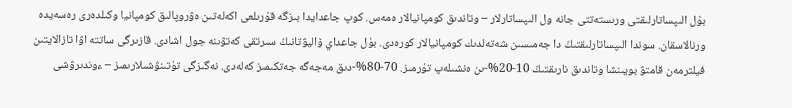بۇل الىپساتارلىقتى ورىستەتتى جانە ول الىپساتارلار – وتاندىق كومپانيالار ەمەس. كوپ جاعدايدا بىزگە قۇرىلعى اكەلەتىن ەۋروپالىق كومپانيا وكىلدەرى رەسەيدە ورنالاسقان. سوندا الىپساتارلىقتىڭ دا جەمىسىن شەتەلدىك كومپانيالار كورەدى. بۇل جاعداي ۆاليۋتانىڭ سىرتقى كەتۋىنە جول اشادى. قازىرگى ساتتە اۋا تازالايتىن فيلترمەن قامتۋ بويىنشا وتاندىق نارىقتىڭ 10-20%-ىن ەنشىلەپ تۇرمىز. 70-80%-دىق مەجەگە جەتكىمىز كەلەدى. نەگىزگى تۇتىنۋشىلارىمىز – ءوندىرۋشى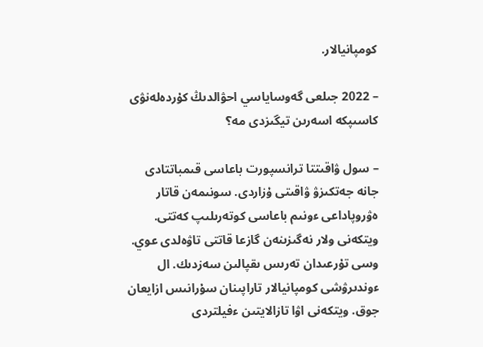كومپانيالار.

– 2022 جىلعى گەوساياسي احۋالدىڭ كۇردەلەنۋى كاسىپكە اسەرىن تيگىزدى مە؟

– سول ۋاقىتتا ترانسپورت باعاسى قىمباتتادى جانە جەتكىزۋ ۋاقىتى ۇزاردى. سونىمەن قاتار ەۋروپاداعى ءونىم باعاسى كوتەرىلىپ كەتتى. ويتكەنى ولار نەگىزىنەن گازعا قاتتى تاۋەلدى عوي. وسى تۇرعىدان تەرىس ىقپالىن سەزدىك. ال ءوندىرۋشى كومپانيالار تاراپىنان سۇرانىس ازايعان جوق. ويتكەنى اۋا تازالايتىن ءفيلتردى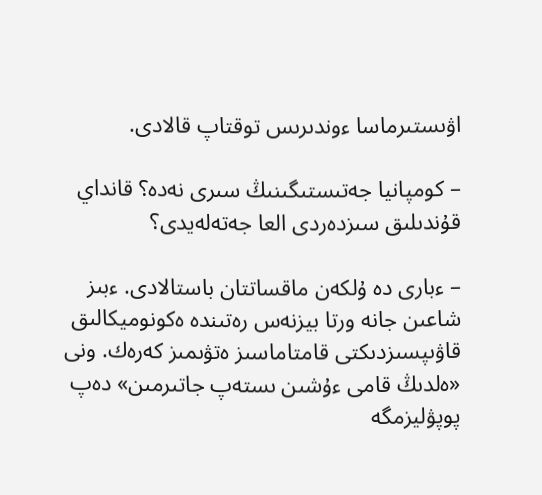اۋىستىرماسا ءوندىرىس توقتاپ قالادى.

– كومپانيا جەتىستىگىنىڭ سىرى نەدە؟ قانداي قۇندىلىق سىزدەردى العا جەتەلەيدى؟

– ءبارى دە ۇلكەن ماقساتتان باستالادى. ءبىز شاعىن جانە ورتا بيزنەس رەتىندە ەكونوميكالىق قاۋىپسىزدىكتى قامتاماسىز ەتۋىمىز كەرەك. ونى «ەلدىڭ قامى ءۇشىن ىستەپ جاتىرمىن» دەپ پوپۋليزمگە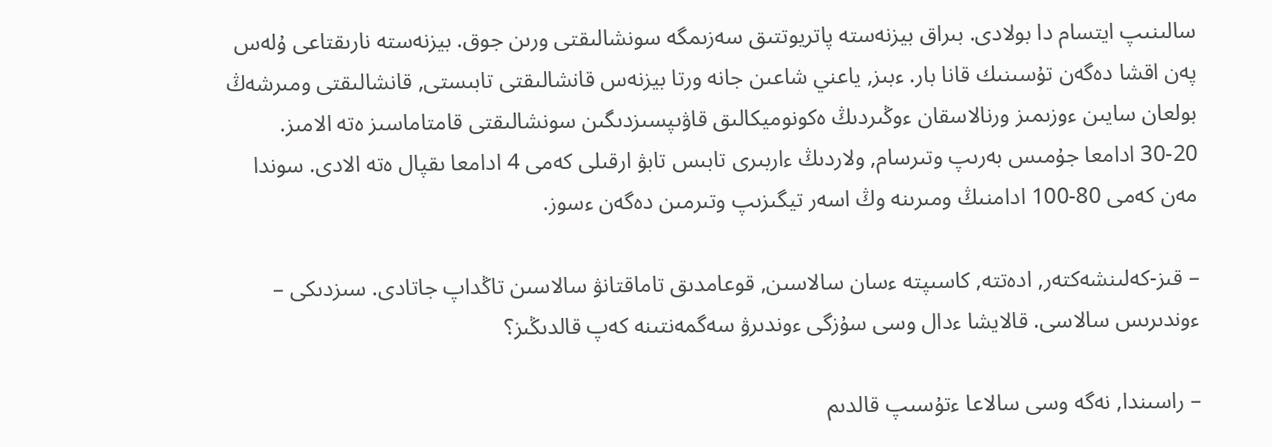سالىنىپ ايتسام دا بولادى. بىراق بيزنەستە پاتريوتتىق سەزىمگە سونشالىقتى ورىن جوق. بيزنەستە نارىقتاعى ۇلەس پەن اقشا دەگەن تۇسىنىك قانا بار. ءبىز, ياعني شاعىن جانە ورتا بيزنەس قانشالىقتى تابىستى, قانشالىقتى ومىرشەڭ بولعان سايىن ءوزىمىز ورنالاسقان ءوڭىردىڭ ەكونوميكالىق قاۋىپسىزدىگىن سونشالىقتى قامتاماسىز ەتە الامىز. 20-30 ادامعا جۇمىس بەرىپ وتىرسام, ولاردىڭ ءاربىرى تابىس تابۋ ارقىلى كەمى 4 ادامعا ىقپال ەتە الادى. سوندا مەن كەمى 80-100 ادامنىڭ ومىرىنە وڭ اسەر تيگىزىپ وتىرمىن دەگەن ءسوز.

– قىز-كەلىنشەكتەر, ادەتتە, كاسىپتە ءسان سالاسىن, قوعامدىق تاماقتانۋ سالاسىن تاڭداپ جاتادى. سىزدىكى – ءوندىرىس سالاسى. قالايشا ءدال وسى سۇزگى ءوندىرۋ سەگمەنتىنە كەپ قالدىڭىز؟

– راسىندا, نەگە وسى سالاعا ءتۇسىپ قالدىم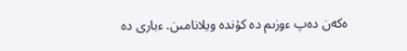ەكەن دەپ ءوزىم دە كۇندە ويلانامىن. ءبارى دە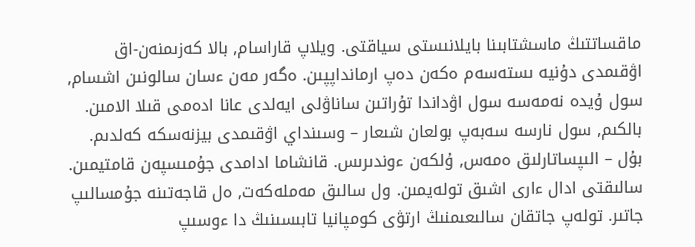ماقساتتىڭ ماسشتابىنا بايلانىستى سياقتى. ويلاپ قاراسام, بالا كەزىمنەن-اق اۋقىمدى دۇنيە ىستەسەم ەكەن دەپ ارمانداپپىن. ەگەر مەن ءسان سالونىن اشسام, سول ۇيدە نەمەسە سول اۋداندا تۇراتىن ساناۋلى ايەلدى عانا ادەمى قىلا الامىن. بالكىم, سول نارسە سەبەپ بولعان شىعار – وسىنداي اۋقىمدى بيزنەسكە كەلدىم. بۇل – الىپساتارلىق ەمەس, ۇلكەن ءوندىرىس. قانشاما ادامدى جۇمىسپەن قامتيمىن. سالىقتى ادال ءارى اشىق تولەيمىن. ول سالىق مەملەكەت, ەل قاجەتىنە جۇمسالىپ جاتىر. تولەپ جاتقان سالىعىمنىڭ ارتۋى كومپانيا تابىسىنىڭ دا ءوسىپ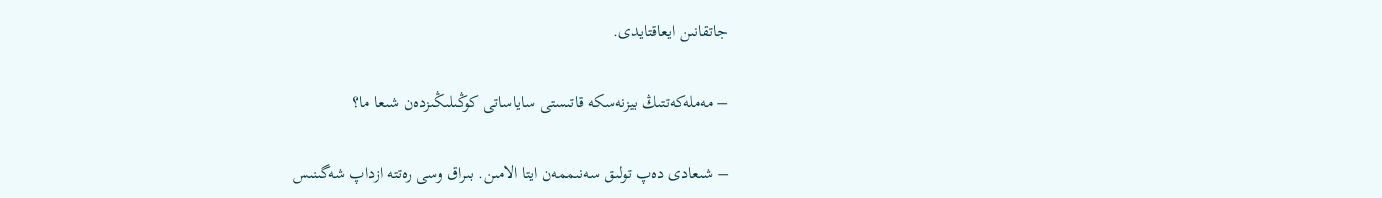جاتقانىن ايعاقتايدى.

– مەملەكەتتىڭ بيزنەسكە قاتىستى ساياساتى كوڭىلىڭىزدەن شىعا ما؟

– شىعادى دەپ تولىق سەنىممەن ايتا الامىن. بىراق وسى رەتتە ازداپ شەگىنىس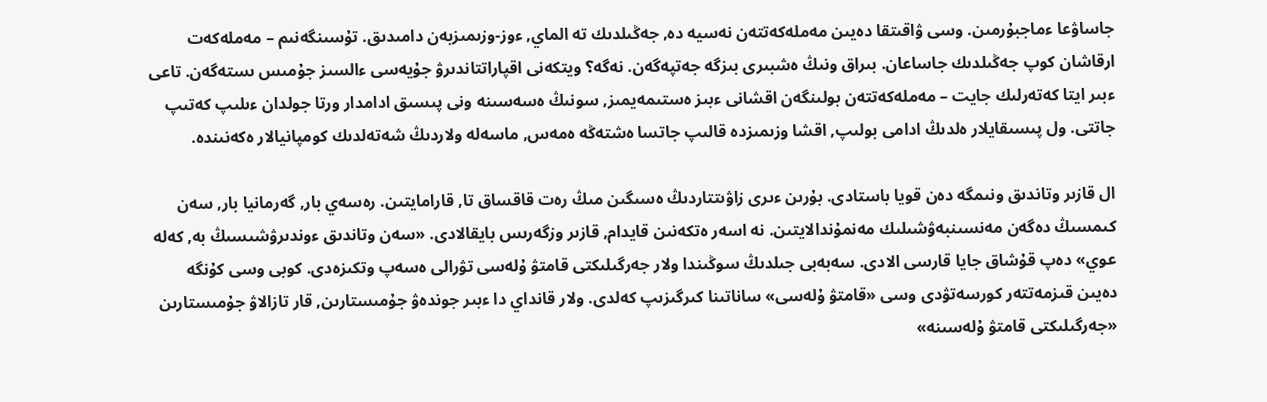جاساۋعا ءماجبۇرمىن. وسى ۋاقىتقا دەيىن مەملەكەتتەن نەسيە دە, جەڭىلدىك تە الماي, ءوز-وزىمىزبەن دامىدىق. تۇسىنگەنىم – مەملەكەت ارقاشان كوپ جەڭىلدىك جاساعان. بىراق ونىڭ ەشبىرى بىزگە جەتپەگەن. نەگە؟ ويتكەنى اقپاراتتاندىرۋ جۇيەسى ءالسىز جۇمىس ىستەگەن. تاعى ءبىر ايتا كەتەرلىك جايت – مەملەكەتتەن بولىنگەن اقشانى ءبىز ەستىمەيمىز, سونىڭ ەسەسىنە ونى پىسىق ادامدار ورتا جولدان ءىلىپ كەتىپ جاتتى. ول پىسىقايلار ەلدىڭ ادامى بولىپ, اقشا وزىمىزدە قالىپ جاتسا ەشتەڭە ەمەس, ماسەلە ولاردىڭ شەتەلدىك كومپانيالار ەكەنىندە.

ال قازىر وتاندىق ونىمگە دەن قويا باستادى. بۇرىن ءىرى زاۋىتتاردىڭ ەسىگىن مىڭ رەت قاقساق تا, قارامايتىن. رەسەي بار, گەرمانيا بار, سەن كىمسىڭ دەگەن مەنسىنبەۋشىلىك مەنمۇندالايتىن. نە اسەر ەتكەنىن قايدام, قازىر وزگەرىس بايقالادى. «سەن وتاندىق ءوندىرۋشىسىڭ بە, كەلە عوي» دەپ قۇشاق جايا قارسى الادى. سەبەبى جىلدىڭ سوڭىندا ولار جەرگىلىكتى قامتۋ ۇلەسى تۋرالى ەسەپ وتكىزەدى. كوبى وسى كۇنگە دەيىن قىزمەتتەر كورسەتۋدى وسى «قامتۋ ۇلەسى» ساناتىنا كىرگىزىپ كەلدى. ولار قانداي دا ءبىر جوندەۋ جۇمىستارىن, قار تازالاۋ جۇمىستارىن «جەرگىلىكتى قامتۋ ۇلەسىنە»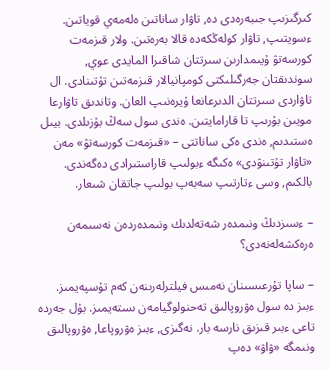كىرگىزىپ جىبەرەدى دە, تاۋار ساناتىن ەلەمەي قوياتىن. ءسويتىپ, تاۋار كولەڭكەدە قالا بەرەتىن. ولار قىزمەت كورسەتۋ ۇيىمدارىن سىرتتان شاقىرا المايدى عوي, سوندىقتان جەرگىلىكتى كومپانيالار قىزمەتىن تۇتىنادى. ال تاۋاردى سىرتتان الدىرعانعا ۇيرەنىپ العان. وتاندىق تاۋارعا مويىن بۇرىپ تا قارامايتىن. ەندى سول سەڭ بۇزىلدى. بيىل ەستىدىم, ەندى ەكى ساناتتى – «قىزمەت كورسەتۋ» مەن «تاۋار تۇتىنۋدى» ەكىگە ءبولىپ قاراستىرادى دەگەندى. بالكىم, وسى ءتارتىپ سەبەپ بولىپ جاتقان شىعار.

– ءسىزدىڭ ونىمدەر شەتەلدىك ونىمدەردەن نەسىمەن ەرەكشەلەنەدى؟

– ساپا تۇرعىسىنان نەمىس فيلترلەرىنەن كەم تۇسپەيمىز. ءبىز دە سول ەۋروپالىق تەحنولوگيامەن ىستەيمىز. بۇل جەردە تاعى ءبىر قىزىق نارسە بار. نەگىزى, ءبىز ەۋروپاعا, ەۋروپالىق ونىمگە «ۋاۋ» دەپ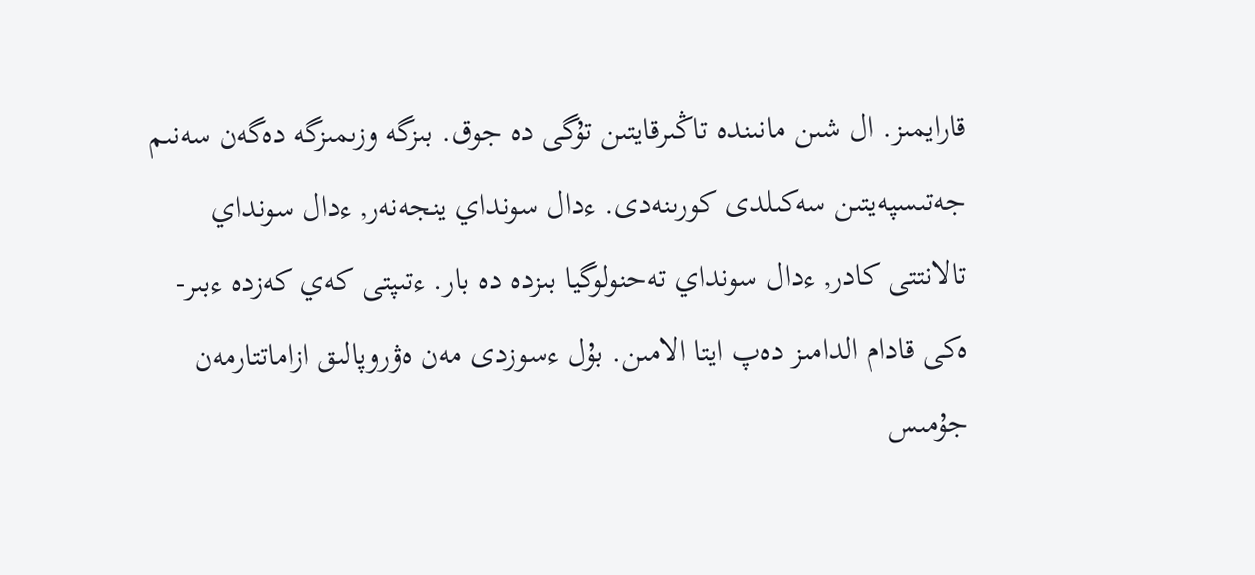قارايمىز. ال شىن مانىندە تاڭىرقايتىن تۇگى دە جوق. بىزگە وزىمىزگە دەگەن سەنىم جەتىسپەيتىن سەكىلدى كورىنەدى. ءدال سونداي ينجەنەر, ءدال سونداي تالانتتى كادر, ءدال سونداي تەحنولوگيا بىزدە دە بار. ءتىپتى كەي كەزدە ءبىر-ەكى قادام الدامىز دەپ ايتا الامىن. بۇل ءسوزدى مەن ەۋروپالىق ازاماتتارمەن جۇمىس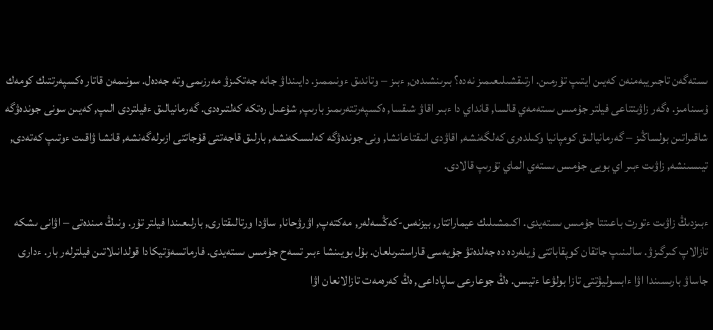ىستەگەن تاجىريبەمنەن كەيىن ايتىپ تۇرمىن. ارتىقشىلىعىمىز نەدە؟ بىرىنشىدەن, ءبىز – وتاندىق ءونىممىز. دايىنداۋ جانە جەتكىزۋ مەرزىمى وتە جەدەل. سونىمەن قاتار ەكسپەرتتىك كومەك ۇسىنامىز. ەگەر زاۋىتتاعى فيلتر جۇمىس ىستەمەي قالسا, قانداي دا ءبىر اقاۋ شىقسا, ەكسپەرتتەرىمىز بارىپ, شۇعىل رەتكە كەلتىرەدى. گەرمانيالىق ءفيلتردى الىپ, كەيىن سونى جوندەۋگە شاقىراتىن بولساڭىز – گەرمانيالىق كومپانيا وكىلدەرى كەلگەنشە, اقاۋدى انىقتاعانشا, ونى جوندەۋگە كەلىسكەنشە, بارلىق قاجەتتى قۇجاتتى ازىرلەگەنشە, قانشا ۋاقىت ءوتىپ كەتەدى, تيىسىنشە, زاۋىت ءبىر اي بويى جۇمىس ىستەي الماي تۇرىپ قالادى.

ءبىزدىڭ زاۋىت ءتورت باعىتتا جۇمىس ىستەيدى. اكىمشىلىك عيماراتتار, بيزنەس-كەڭسەلەر, مەكتەپ, اۋرۋحانا, ساۋدا ورتالىقتارى, بارلىعىندا فيلتر تۇر. ونىڭ مىندەتى – اۋانى ىشكە تازالاپ كىرگىزۋ. سالىنىپ جاتقان كوپقاباتتى ۇيلەردە دە جەلدەتۋ جۇيەسى قاراستىرىلعان. بۇل بويىنشا ءبىر تسەح جۇمىس ىستەيدى. فارماتسەۆتيكادا قولدانىلاتىن فيلترلەر بار. ءدارى جاساۋ بارىسىندا اۋا ءابسوليۋتتى تازا بولۋعا ءتيىس. ەڭ جوعارعى ساپاداعى, ەڭ كەرەمەت تازالانعان اۋا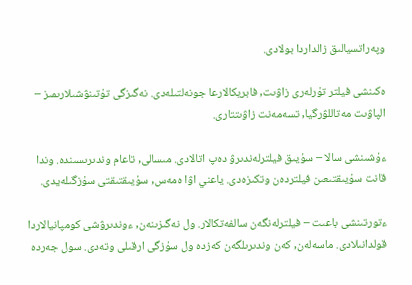وپەراتسيالىق زالداردا بولادى.

ەكىنشى فيلتر تۇرلەرى زاۋىت, فابريكالارعا جونەلتىلەدى. نەگىزگى تۇتىنۋشىلارىمىز – الپاۋىت مەتاللۋرگيا, تسەمەنت زاۋىتتارى.

ءۇشىنشى سالا – سۇيىق فيلترلەندىرۋ دەپ اتالادى. مىسالى, تاعام وندىرىسىندە. وندا قانت سۇيىقتىعىن فيلتردەن وتكىزەدى. ياعني اۋا ەمەس, سۇيىقتىقتى سۇزگىلەيدى.

ءتورتىنشى باعىت – فيلترلەنگەن سالفەتكالار. ول نەگىزىنەن, ءوندىرۋشى كومپانيالاردا قولدانىلادى. ماسەلەن, كەن وندىرىلگەن كەزدە ول سۇزگى ارقىلى وتەدى. سول جەردە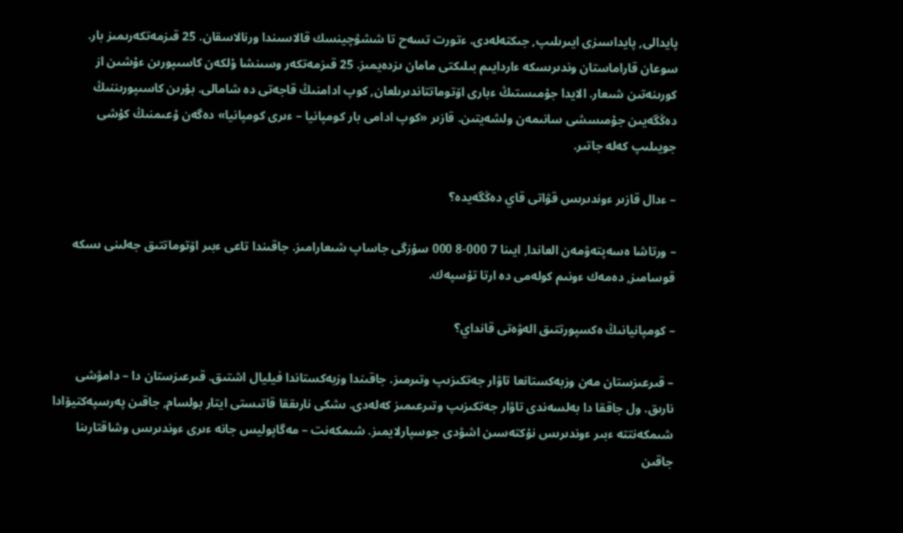پايدالى, پايداسىزى ايىرىلىپ, جىكتەلەدى. ءتورت تسەح تا ششۋچينسك قالاسىندا ورنالاسقان. 25 قىزمەتكەرىمىز بار. سوعان قاراماستان وندىرىسكە ءاردايىم بىلىكتى مامان ىزدەيمىز. 25 قىزمەتكەر وسىنشا ۇلكەن كاسىپورىن ءۇشىن از كورىنەتىن شىعار. الايدا جۇمىستىڭ ءبارى اۆتوماتتاندىرىلعان, كوپ ادامنىڭ قاجەتى دە شامالى. بۇرىن كاسىپورىننىڭ دەڭگەيىن جۇمىسشى سانىمەن ولشەيتىن. قازىر «كوپ ادامى بار كومپانيا – ءىرى كومپانيا» دەگەن ۇعىمنىڭ كۇشى جويىلىپ كەلە جاتىر.

– ءدال قازىر ءوندىرىس قۋاتى قاي دەڭگەيدە؟

– ورتاشا ەسەپتەۋمەن العاندا, ايىنا 7 000-8 000 سۇزگى جاساپ شىعارامىز. جاقىندا تاعى ءبىر اۆتوماتتىق جەلىنى ىسكە قوسامىز, دەمەك ءونىم كولەمى دە ارتا تۇسپەك.

– كومپانيانىڭ ەكسپورتتىق الەۋەتى قانداي؟

– قىرعىزستان مەن وزبەكستانعا تاۋار جەتكىزىپ وتىرمىز. جاقىندا وزبەكستاندا فيليال اشتىق. قىرعىزستان دا – دامۋشى نارىق. ول جاققا دا بەلسەندى تاۋار جەتكىزىپ وتىرعىمىز كەلەدى. ىشكى نارىققا قاتىستى ايتار بولسام, جاقىن پەرسپەكتيۆادا شىمكەنتتە ءبىر ءوندىرىس نۇكتەسىن اشۋدى جوسپارلايمىز. شىمكەنت – مەگاپوليس جانە ءىرى ءوندىرىس وشاقتارىنا جاقىن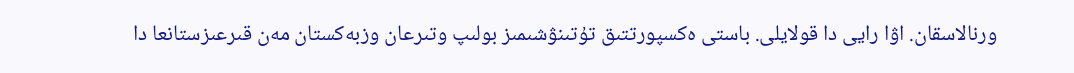ورنالاسقان. اۋا رايى دا قولايلى. باستى ەكسپورتتىق تۇتىنۋشىمىز بولىپ وتىرعان وزبەكستان مەن قىرعىزستانعا دا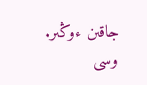جاقىن ءوڭىر. وسى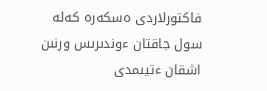فاكتورلاردى ەسكەرە كەلە سول جاقتان ءوندىرىس ورنىن اشقان ءتيىمدى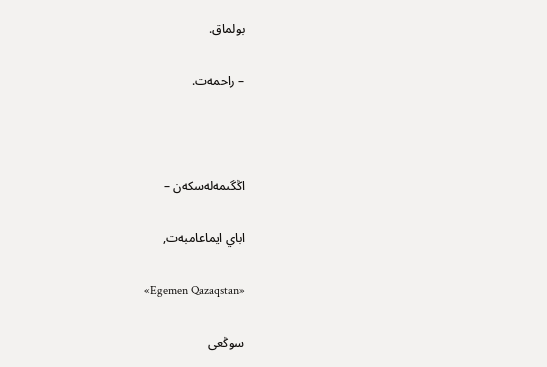بولماق.

– راحمەت.



اڭگىمەلەسكەن –

اباي ايماعامبەت,

«Egemen Qazaqstan»

سوڭعى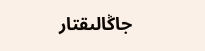جاڭالىقتار